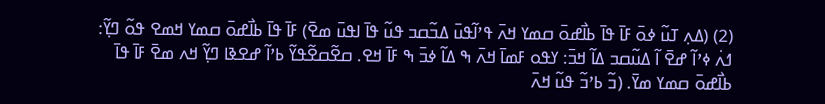(2) (ߡߍ߲ ߠߎ߬ ߦߋ߫ ߓߊ߫ ߟߊ߫ ߕߊ߯ߝߋ߫ ߛߘߌ ߞߍ߫ ߟߴߊ߬ߟߎ߫ ߡߏ߬ߛߏ ߟߎ߬ ߟߊ߫ ߊߟߎ߫ ߘߐ߫) ߓߊ߫ ߟߊ߫ ߕߊ߯ߝߋ߫ ߛߘߌ ߞߘߐ ߟߋ߬ ߣߌ߲߬: ߗߍ߭ ߦߴߊ߬ ߝߐ߫ ߊ߬ ߡߎ߬ߛߏ ߡߊ߬ ߞߏ߫: ߌߟߋ ߓߘߊ߫ ߞߍ߫ ߒ ߡߊ߬ ߦߏ߫ ߒ ߓߊ߫ ߞߐ. ߛߐ߬ߛߐ߬ߟߌ߬ ߕߴߊ߬ ߝߐߢߊ ߣߌ߲߬ ߞߍ ߘߐ߫ ߓߊ߫ ߟߊ߫ ߕߊ߯ߝߋ߫ ߛߘߌ ߘߌ߫. (ߏ߬ ߕߴߏ߬ ߟߎ߬ ߞߍ߫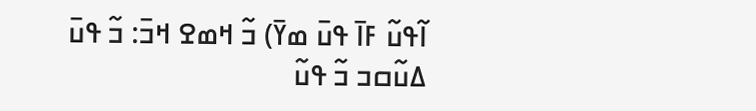ߊ߬ߟߎ߬ ߓߊ߫ ߟߎ߫ ߘߌ߫) ߏ߬ ߞߘߐ ߞߏ߫: ߏ߬ ߟߎ߫ ߡߎ߬ߛߏ ߏ߬ ߟߎ߬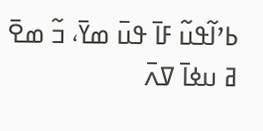ߕߴߊ߬ߟߎ߬ ߓߊ߫ ߟߎ߫ ߘߌ߫، ߏ߬ ߘߐ߫ ߥ ߎߦߊ߫ ߜߍ߫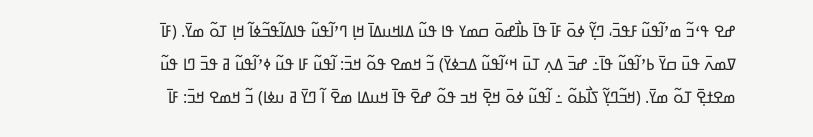ߝߐ ߟߵߏ߬ ߘߴߊ߬ߟߎ߬ ߓߟߏ߫، ߣߌ߲߬ ߦߋ߫ ߓߊ߫ ߟߊ߫ ߕߊ߯ߝߋ߫ ߛߘߌ ߟߊ ߟߎ߬ ߡߊߞߎߡߊ߫ ߞߊ߲ ߣߴߊ߬ߟߎ߬ ߟߊߡߊ߬ߟߏ߬ߦߊ߬ ߞߊ߲ ߠߋ߬ ߘߌ߫. (ߓߊ߫ ߜߘߍ߫ ߟߎ߫ ߛߌ߫ ߕߴߊ߬ߟߎ߬ ߟߊ߫߸ ߝߏ߫ ߡߍ߲ ߠߎ߫ ߞߵߊ߬ߟߎ߬ ߡߏߦߌ߫) ߏ߬ ߞߘߐ ߟߋ߬ ߞߏ߫: ߊ߬ߟߎ߬ ߓߊ ߟߎ߬ ߦߴߊ߬ߟߎ߬ ߥ ߟߏ߫ ߣߊ ߟߎ߬ ߘߐߙߐ߲߫ ߠߋ߬ ߘߌ߫. (ߞߏ߬ߣߌ߲߬ ߖߊ߯ߕߋ߬ ߸ ߊ߬ߟߎ߬ ߦߋ߫ ߞߐ߲߫ ߞߏ ߟߋ߬ ߝߐ߫ ߟߊ߫ ߞߎߡߊ ߘߐ߫ ߊ߬ ߣߌ߫ ߥ ߎߦߊ) ߏ߬ ߞߘߐ ߞߏ߫: ߓߊ߫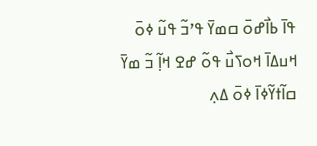ߟߊ߫ ߕߊ߯ߝߋ߫ ߛߘߌ߫ ߟߴߏ߬ ߟߎ߬ ߦߋ߫ ߞߎߡߊ߫ ߞߋߖߎ߯ ߟߋ߬ ߝߐ ߞߊ߲߬ ߏ߬ ߘߌ߫ ߛߊ߬ߙߌ߬ߦߊ߫ ߦߋ߫ ߡߍ߲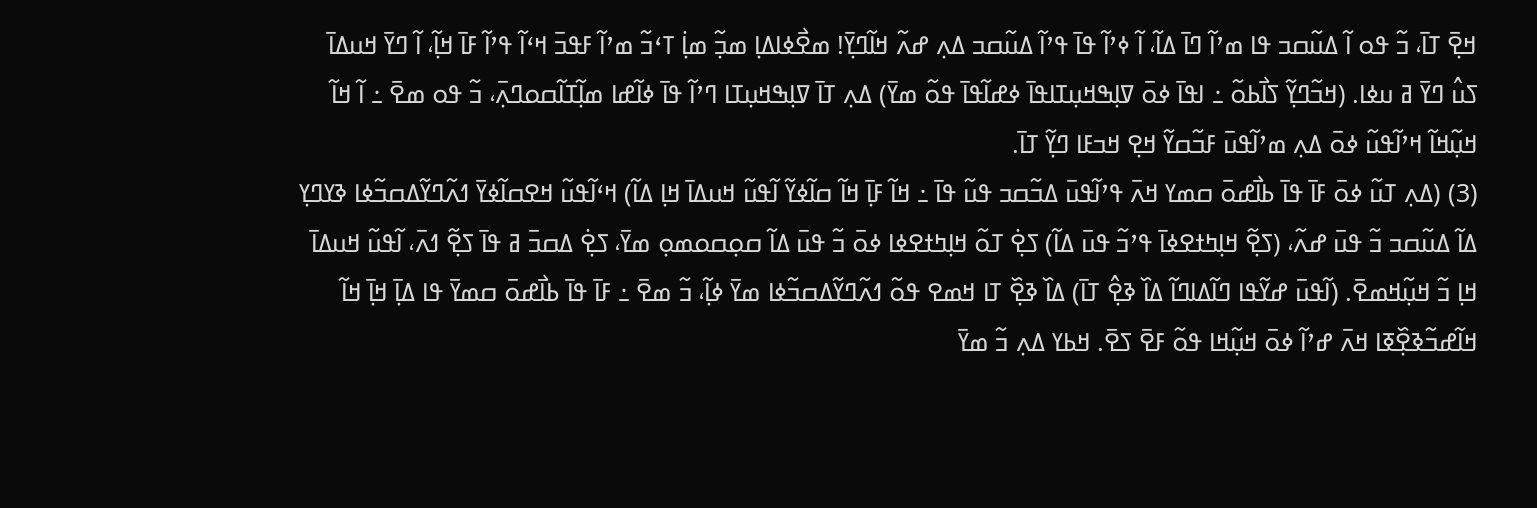ߞߐ߲߫ ߠߊ߫، ߏ߬ ߟߋ ߊ߬ ߡߎ߬ߛߏ ߟߊ ߘߴߊ߬ ߣߊ߫ ߡߊ߬، ߊ߬ ߦߴߊ߬ ߟߊ߫ ߟߴߊ߬ ߡߎ߬ߛߏ ߡߍ߲ ߝߍ߬ ߞߊ߬ߣߌ߲߫! ߘߐ߯ߦߊߡߊ߲ ߘߏ߲߬ ߘߊ߲߭ ߠߵߏ߬ ߘߴߊ߬ ߓߟߏ߫ ߞߵߊ߬ ߟߴߊ߬ ߓߊ߫ ߞߊ߲߬، ߊ߬ ߣߌ߫ ߞߎߡߊ߫ ߖߎ߮ ߣߌ߫ ߥ ߎߦߊ. (ߞߏ߬ߣߌ߲߬ ߖߊ߯ߕߋ߬ ߸ ߊߟߊ߫ ߦߋ߫ ߜߊ߲ߒߞߎ߲ߠߊߟߊ߫ ߦߝߊ߬ߟߊ߫ ߟߋ߬ ߘߌ߫) ߡߍ߲ ߠߊ߫ ߜߊ߲ߒߞߎ߲ߠߊ ߣߴߊ߬ ߟߊ߫ ߦߊ߬ߝߊ ߘߊ߲߬ߠߊ߬ߛߋߣߍ߲߫، ߏ߬ ߟߋ ߘߐ߫ ߸ ߊ߬ ߞߊ߬ ߞߎ߲߬ߞߊ߬ ߞߴߊ߬ߟߎ߬ ߦߋ߫ ߡߍ߲ ߘߴߊ߬ߟߎ߫ ߓߏ߬ߛߌ߬ ߞߐ߲ ߞߏߓߊ ߣߌ߲߬ ߠߊ߫.
(3) (ߡߍ߲ ߠߎ߬ ߦߋ߫ ߓߊ߫ ߟߊ߫ ߕߊ߯ߝߋ߫ ߛߘߌ ߞߍ߫ ߟߴߊ߬ߟߎ߫ ߡߏ߬ߛߏ ߟߎ߬ ߟߊ߫ ߸ ߞߊ߬ ߓߊ߲߫ ߞߊ߬ ߛߊ߬ߦߌ߬ ߊ߬ߟߎ߬ ߞߎߡߊ߫ ߞߊ߲ ߡߊ߬) ߞߵߊ߬ߟߎ߬ ߞߐߛߊ߬ߦߌ߫ ߗߍ߬ߣߌ߬ߡߛߏ߬ߦߊ ߢߌߣߌ߲ ߡߊ߬ ߡߎ߬ߛߏ ߏ߬ ߟߎ߫ ߝߍ߬، (ߖߐ߲߬ ߞߊ߲ߤߙߐߦߊ߫ ߟߴߏ߬ ߟߎ߫ ߡߊ߬) ߖߐ߲߭ ߠߋ߬ ߞߊ߲ߤߙߐߦߊ ߦߋ߫ ߏ߬ ߟߎ߫ ߡߊ߬ ߛߋ߲ߛߋߘߋ߲ ߘߌ߫، ߖߐ߲߭ ߡߛߏ߫ ߥ ߟߊ߫ ߖߐ߲߬ ߗߍ߫، ߊ߬ߟߎ߬ ߞߎߡߊ߫ ߞߊ߲ ߏ߬ ߞߎ߲߬ߞߘߐ߫. (ߊ߬ߟߎ߫ ߝߌ߬ߟߊ ߣߊ߬ߡߊߣߊ߬ ߡߊ߰ ߢߐ߲߮ ߠߊ߫) ߡߊ߰ ߢߐ߲߰ ߠߊ ߞߘߐ ߟߋ߬ ߗߍ߬ߣߌ߬ߡߛߏ߬ߦߊ ߘߌ߫ ߦߊ߲߬، ߏ߬ ߘߐ߫ ߸ ߓߊ߫ ߟߊ߫ ߕߊ߯ߝߋ߫ ߛߘߌ߫ ߟߊ ߡߊ߲߫ ߞߊ߲߫ ߞߊ߬ ߞߊ߬ߝߏ߬ߢߐ߲߰ߧߊ ߞߍ߫ ߝߴߊ߬ ߦߋ߫ ߞߎ߲߬ߞߊ ߟߋ߬ ߓߐ߫ ߖߐ߫. ߞߕߌ ߡߍ߲ ߏ߬ ߘߌ߫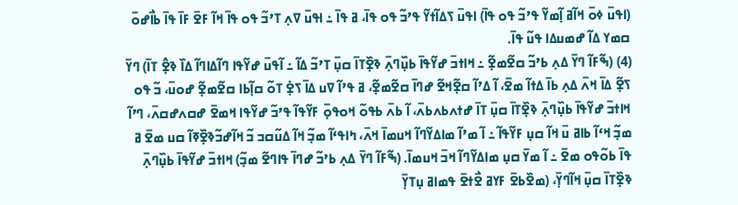(ߊߟߎ߫ ߦߋ߫ ߞߊ߬ߥ ߊ߲߬ߘߌ߬ ߟߴߏ߬ ߟߋ ߟߊ߫) ߊߟߎ߫ ߖߡߊ߬ߙߌ߬ ߟߴߏ߬ ߟߋ ߟߊ߫، ߥ ߟߊ߫ ߸ ߊߟߎ߫ ߜߍ߲ ߠߴߏ߬ ߟߋ ߟߊ߫ ߞߊ߬ ߓߐ߫ ߓߊ߫ ߟߊ߫ ߕߊ߯ߝߋ߫ ߛߘߌ ߡߊ߬ ߝߘߎߡߊ ߟߎ߬ ߟߊ߫.
(4) (ߒ߬ߓߊ߬ ߣߌ߫ ߡߍ߲ ߕߴߏ߬ ߛߐ߬ߘߐ߲߬ ߸ ߞߊߙߏ߫ ߝߌ߬ߟߊ߫ ߕߎ߲߰ߣߍ߲߫ ߢߐ߲߰ߠߊ߫ ߛߎ߲߫ ߠߴߏ߬ ߡߊ߬ ߸ ߊ߬ߟߎ߫ ߝߌ߬ߟߊ ߣߊ߬ߡߊߣߊ߬ ߡߊ߰ ߢߐ߲߮ ߠߊ߫) ߣߌ߫ ߖߐ߲߬ ߡߊ߫ ߞߍ߫ ߡߍ߲ ߕߊ߫ ߡߙߊ߬ ߘߐ߫، ߊ߬ ߡߴߊ߬ ߛߐ߲߬ߞߐ߬ ߝߣߊ߫ ߛߐ߬ߘߐ߲߬، ߥ ߟߴߊ߬ ߜߎ ߡߊ߫ ߖߐ߲߭ ߠߋ߬ ߛߊ߲߬ߕߊ ߛߐ߬ߘߐ߲߬ ߝߋߎ߫، ߏ߬ ߟߋ ߞߊߙߏ߫ ߝߌ߬ߟߊ߫ ߕߎ߲߰ߣߍ߲߫ ߢߐ߲߰ߠߊ߫ ߛߎ߲߫ ߠߊ߫ ߝߙߍߕߍߕߍ߫، ߊ߬ ߕߍ߫ ߕߟߋ߬ ߞߋߟߋ߲߫ ߓߌ߬ߟߊ߬ ߟߴߏ߬ ߝߌ߬ߟߊ ߞߘߐ߫ ߝߛߍߝߛߍ߫، ߣߴߊ߬ ߘߏ߲߬ ߞߵߊ߬ ߕߊߥ ߎ߫ ߞߊ߬ ߛߎ߲ ߓߌ߬ߟߊ߬ ߸ ߊ߬ ߘߴߊ߬ ߘߊߡߌ߬ߣߊ߬ ߞߎߘߊ߫ ߞߍ߫، ߤߊߟߵߊ߬ ߘߏ߲߬ ߞߊ߬ ߡߎ߬ߛߏ ߏ߬ ߞߊ߬ߝߏ߬ߢߐ߲߰ߧߊ߬ ߛߎ ߘߐ߫ ߥ ߟߊ߫ ߕߋ߬ߟߋ ߘߐ߫ ߸ ߊ߬ ߘߌ߫ ߛߎ߲ ߘߊߡߌ߬ߣߊ߬ ߞߏ߫ ߞߎߘߊ߫. (ߒ߬ߓߊ߬ ߣߌ߫ ߡߍ߲ ߕߴߏ߬ ߝߣߊ߫ ߟߊߣߐ߬ ߘߏ߲߬) ߞߊߙߏ߫ ߝߌ߬ߟߊ߫ ߕߎ߲߰ߣߍ߲߫ ߢߐ߲߰ߠߊ߫ ߛߎ߲߫ ߞߊ߬ߣߌ߲߫، (ߘߐ߰ߕߐ߫ ߓߌߥ ߐ߯ߙߐ߫ ߟߘߊߥ ߎ߲ߠߌ߲߫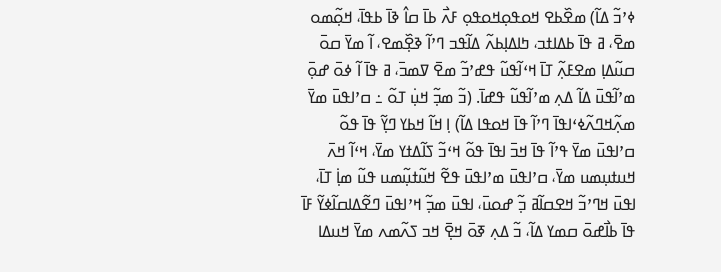ߦߴߏ߬ ߡߊ߬) ߘߐ߰ߕߐ ߞߋߟߋ߲ߞߋߟߋ߲ ߓߍ߯ ߕߊ߫ ߛߊ߮ ߢߊ߫ ߕߟߊ߫، ߞߋ߲߬ߘߋ ߘߐ߫، ߥ ߟߊ߫ ߕߡߊߙߏ، ߤߊߡߊ߲ߕߍ߬ ߡߊ߬ߟߏ ߣߴߊ߬ ߢߐ߲߰ߘߐ، ߊ߬ ߘߌ߫ ߛߋ߫ ߛߎ߬ߡߊ߲ ߘߐߓߍ߲߬ ߠߊ߫ ߞߵߊ߬ߟߎ߬ ߟߝߴߏ߬ ߘߐ߫ ߜߘߏ߫، ߥ ߟߊ߫ ߊ߬ ߦߋ߫ ߝߋ߲߫ ߘߴߊ߬ߟߎ߫ ߡߊ߬ ߡߍ߲ ߘߴߊ߬ߟߎ߬ ߟߝߊ߫. (ߏ߬ ߘߏ߲߬ ߞߎ߲߭ ߠߋ߬ ߸ ߛߴߊߟߎ߫ ߘߌ߫ ߘߍ߲߬ߞߣߍ߬ߦߵߊߟߊ߫ ߣߴߊ߬ ߟߊ߫ ߞߋߟߊ ߡߊ߬) ߊ߲ ߞߊ߬ ߞߕߌ ߣߌ߲߬ ߟߊ߫ ߟߋ߬ ߛߴߊߟߎ߫ ߘߌ߫ ߟߴߊ߬ ߟߊ߫ ߞߏ߫ ߊߟߊ߫ ߟߋ߬ ߞߵߏ߬ ߖߊ߬ߡߙߌ ߘߌ߫، ߞߵߊ߬ ߞߍ߫ ߞߎߙߎ߲ߘߎ ߘߌ߫، ߛߴߊߟߎ߫ ߘߴߊߟߎ߫ ߟߐ߬ ߞߎ߬ߙߎ߲߬ߘߎ ߟߎ߬ ߘߊ߲߭ ߠߊ߫، ߊߟߎ߫ ߞߣߴߏ߬ ߞߐߛߊ߬ߥ ߏ߲߬ ߝߋߎ߫، ߊߟߎ߫ ߘߏ߲߬ ߞߴߊߟߎ߫ ߣߐ߬ߡߊߛߊ߬ߦߌ߬ ߓߊ߫ ߟߊ߫ ߕߊ߯ߝߋ߫ ߛߘߌ ߡߊ߬، ߏ߬ ߡߍ߲ ߧߋ߫ ߞߐ߲߫ ߞߏ ߖߍ߬ߘߍ ߘߌ߫ ߞߎߡߊ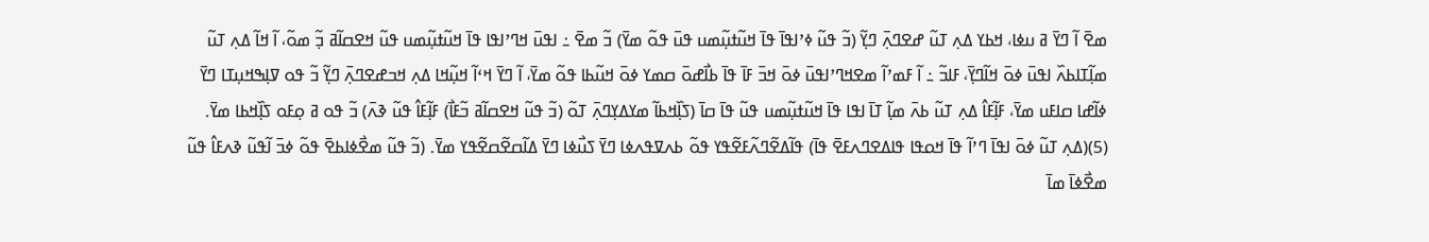ߘߐ߫ ߊ߬ ߣߌ߫ ߥ ߎߦߊ، ߞߕߌ ߡߍ߲ ߠߎ߬ ߝߐߣߍ߲߫ ߣߌ߲߬ (ߏ߬ ߟߎ߬ ߦߴߊߟߊ߫ ߟߊ߫ ߞߎ߬ߙߎ߲߬ߘߎ ߟߎ߫ ߟߋ߬ ߘߌ߫) ߏ߬ ߘߐ߫ ߸ ߊߟߎ߫ ߞߣߴߊߟߊ ߟߊ߫ ߞߎ߬ߙߎ߲߬ߘߎ ߟߎ߬ ߞߐߛߊ߬ߥ ߏ߲߬ ߘߋ߬، ߊ߬ ߞߊ߬ ߡߍ߲ ߠߎ߬ ߘߊ߲߬ߠߊߕߍ߰ ߊߟߎ߫ ߦߋ߫ ߞߊ߬ߣߌ߲߫، ߓߊߏ߬ ߸ ߊ߬ ߓߘߴߊ߬ ߘߐߞߣߴߊߟߎ߫ ߦߋ߫ ߞߏ߫ ߓߊ߫ ߟߊ߫ ߕߊ߯ߝߋ߫ ߛߘߌ ߦߋ߫ ߞߎ߬ߕߊ ߟߋ߬ ߘߌ߫، ߊ߬ ߣߌ߫ ߞߵߊ߬ ߞߎ߲߬ߞߊ ߡߍ߲ ߞߏߝߐߣߍ߲߫ ߣߌ߲߬ ߏ߬ ߟߋ ߜߊ߲ߒߞߎ߲ߠߊ ߣߌ߫ ߦߊ߬ߝߊ ߛߊߓߎ ߘߌ߫، ߓߊ߲߬ߓߊ߮ ߡߍ߲ ߠߎ߬ ߕߍ߫ ߘߊ߲߬ ߠߊ߫ ߊߟߊ ߟߊ߫ ߞߎ߬ߙߎ߲߬ߘߎ ߟߎ߬ ߟߊ߫ ߛߊ߫ (ߖߊ߲߰ߞߕߊ߬ ߘߌߡߌ߲ߣߍ߲߫ ߠߋ߬ (ߏ߬ ߟߎ߬ ߞߐߛߊ߬ߥ ߏ߬ߓߊ߯) ߓߊ߲߬ߓߊ߮ ߟߎ߬ ߢߍ߫) ߏ߬ ߟߋ ߥ ߋ߲ߓߋ ߖߊ߲߰ߞߕߊ ߘߌ߫.
(5)(ߡߍ߲ ߠߎ߬ ߦߋ߫ ߊߟߊ߫ ߣߴߊ߬ ߟߊ߫ ߞߋߟߊ ߟߊߡߐߣߍߓߐ߫ ߟߊ߫) ߟߊ߬ߡߐ߬ߣߍ߬ߓߐ߬ߟߌ ߟߋ߬ ߕߍߜߟߍߦߊ ߣߌ߫ ߖߎ߯ߦߊ ߣߌ߫ ߡߊ߬ߛߐ߬ߛߐ߬ߟߌ ߘߌ߫. (ߏ߬ ߟߎ߬ ߘߐ߯ߦߊߕߐ߫ ߟߋ߬ ߦߏ߫ ߊ߬ߟߎ߬ ߢߍߓߊ߮ ߟߎ߬ ߘߐ߯ߦߊ߫ ߘߊ߫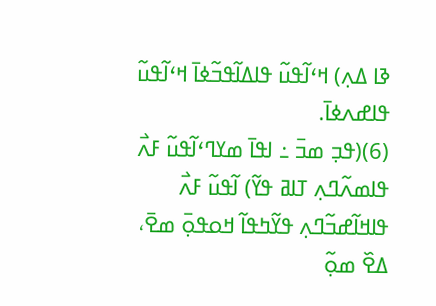ߢߊ ߡߍ߲) ߞߵߊ߬ߟߎ߬ ߟߊߡߊ߬ߟߏ߬ߦߊ߫ ߞߵߊ߬ߟߎ߬ ߟߊߝߍߦߊ߫.
(6)(ߟߏ߲ ߘߏ߫ ߸ ߊߟߊ߫ ߘߌߣߵߊ߬ߟߎ߬ ߓߍ߯ ߟߊߘߍ߬ߣߍ߲ ߠߊߥ ߟߌ߬) ߊ߬ߟߎ߬ ߓߍ߯ ߟߊߞߊ߬ߝߏ߬ߣߍ߲ ߟߌ߬ߤߟߊ߬ ߞߋߟߋ߲߫ ߘߐ߫، ߡߐ߰ ߘߋ߲߬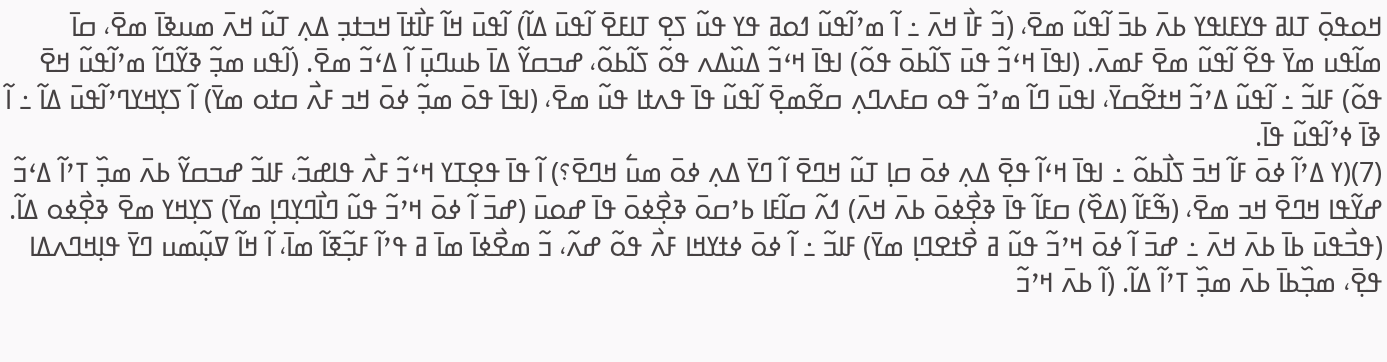ߞߋߟߋ߲߫ ߠߊߥ ߟߌߓߊߟߌ ߕߍ߫ ߕߏ߫ ߊ߬ߟߎ߬ ߘߐ߫، (ߏ߬ ߓߊ߯ ߞߍ߫ ߸ ߊ߬ ߘߴߊ߬ߟߎ߬ ߗߋߥ ߟߌ ߟߎ߬ ߖߐ߲ ߠߊߓߐ߫ ߊ߬ߟߎ߫ ߡߊ߬) ߊ߬ߟߎ߫ ߞߊ߬ ߓߊ߯ߙߊ߫ ߞߏߙߏ߲ ߡߍ߲ ߠߎ߬ ߞߍ߫ ߘߎߢߊ߫ ߘߐ߫، ߛߊ߫ ߘߊ߬ߟߎ ߘߌ߫ ߟߐ߬ ߊ߬ߟߎ߬ ߘߐ߫ ߓߘߍ߫. (ߊߟߊ߫ ߞߵߏ߬ ߟߎ߫ ߖߊ߬ߕߋ߫ ߟߋ߬) ߊߟߊ߫ ߞߵߏ߬ ߡߎ߰ߡߍ ߟߋ߬ ߖߊ߬ߕߋ߬، ߝߏߛߌ߬ ߡߊ߫ ߕߎߣߎ߲߫ ߊ߬ ߡߵߏ߬ ߘߐ߫. (ߊ߬ߟߎ ߘߏ߲߬ ߢߌ߬ߣߊ߬ ߘߴߊ߬ߟߎ߬ ߞߐ߫ ߟߋ߬) ߓߊߏ߬ ߸ ߊ߬ߟߎ߬ ߡߴߏ߬ ߞߙߐ߬ߛߌ߫، ߊߟߎ߫ ߣߊ߬ ߘߴߏ߬ ߟߋ ߛߓߍߣߍ߲ ߛߐ߬ߘߐ߲߫ ߊ߬ߟߎ߬ ߟߊ߫ ߟߍߙߊ ߟߎ߬ ߘߐ߫، (ߊߟߊ߫ ߟߋ߫ ߘߏ߲߬ ߦߋ߫ ߞߏ ߓߍ߯ ߛߙߋ ߘߌ߫) ߊ߬ ߖߌ߲ߞߌߣߴߊ߬ߟߎ߫ ߡߊ߬ ߸ ߊ߬ ߢߊ߫ ߦߴߊ߬ߟߎ߬ ߟߊ߫.
(7)(ߌ ߡߴߊ߬ ߦߋ߫ ߓߊ߬ ߞߏ߫ ߖߊ߯ߕߋ߬ ߸ ߊߟߊ߫ ߞߵߊ߬ ߟߐ߲߫ ߡߍ߲ ߦߋ߫ ߛߊ߲ ߠߎ߬ ߞߣߐ߫ ߊ߬ ߣߌ߫ ߡߍ߲ ߦߋ߫ ߘߎ߱ ߞߣߐ߫؟) ߊ߬ ߟߊ߫ ߟߐ߲ߠߌ ߞߵߏ߬ ߓߍ߯ ߟߊߝߏ߬، ߓߊߏ߬ ߝߏߛߌ߬ ߕߍ߫ ߘߏ߲߰ ߠߴߊ߬ ߡߵߏ߬ ߝߌ߬ߟߊ ߞߣߐ߫ ߞߏ ߘߐ߫، (ߒ߬ߓߊ߬ (ߡߐ߰) ߛߓߊ߬ ߟߊ߫ ߢߐ߲߯ߦߋ߫ ߕߍ߫ ߞߍ߫) ߗߍ߬ ߛߊ߬ߓߊ ߕߴߛߋ߫ ߢߐ߲߯ߦߋ߫ ߟߊ߫ ߝߋߎ߫ (ߝߏ߫ ߊ߬ ߦߋ߫ ߞߴߏ߬ ߟߎ߬ ߣߊ߯ߣߌ߲ߣߊ߲ ߘߌ߫) ߖߌ߲ߞߌ ߘߐ߫ ߢߐ߲߯ߦߋ ߡߊ߬. (ߟߏ߯ߟߎ߫ ߕߊ߫ ߕߍ߫ ߞߍ߫ ߸ ߝߏ߫ ߊ߬ ߦߋ߫ ߞߴߏ߬ ߟߎ߬ ߥ ߐ߯ߙߐߣߊ߲ ߘߌ߫) ߓߊߏ߬ ߸ ߊ߬ ߦߋ߫ ߦߙߌߞߊ ߓߍ߯ ߟߋ߬ ߝߍ߬، ߏ߬ ߘߐ߯ߦߊ߫ ߘߊ߫ ߥ ߟߴߊ߬ ߓߏ߲߬ߧߊ߬ ߘߊ߫، ߊ߬ ߞߊ߬ ߜߎ߲߬ߘߎ ߣߌ߫ ߟߊ߲ߞߣߍߡߊ ߟߐ߲߫، ߘߏ߲߰ߕߊ߫ ߕߍ߫ ߘߏ߲߰ ߠߴߊ߬ ߡߊ߬. (ߊ߬ ߕߍ߫ ߞߴߏ߬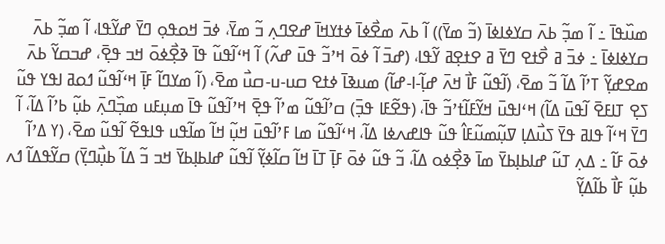ߘߎ߰ߟߊ߫ ߸ ߊ߬ ߘߏ߲߬ ߕߍ߫ ߛߌߦߊߦߊ߫ (ߏ߬ ߘߌ߫)) ߊ߬ ߕߍ߫ ߘߐ߯ߦߊ߫ ߦߙߌߞߊ߫ ߝߐߣߍ߲ ߏ߬ ߘߌ߫، ߦߏ߫ ߞߋߟߋ߲ ߣߌ߫ ߝߌ߬ߟߊ، ߊ߬ ߘߏ߲߬ ߕߍ߫ ߛߌߦߊߦߊ߫ ߸ ߦߏ߫ ߥ ߐ߯ߙߐ ߣߌ߫ ߥ ߐߙߐ߲ߥ ߌ߬ߟߊ، (ߝߏ߫ ߊ߬ ߦߋ߫ ߞߴߏ߬ ߟߎ߫ ߝߍ߬) ߊ߬ ߞߵߊ߬ߟߎ߬ ߟߊ߫ ߢߐ߲߯ߦߋ߫ ߞߏ ߟߐ߲߫، ߝߏߛߌ߬ ߕߍ߫ ߘߐߝߌ߲߬ ߠߴߊ߬ ߡߊ߬ ߏ߬ ߘߐ߫، (ߊ߬ߟߎ߬ ߓߊ߯ ߞߍ߫ ߝߊ߲߬-ߊ-ߝߊ߬) ߘߎߢߊ߫ ߦߙߐ ߛߎ-ߎ-ߛߎ߯ ߘߐ߫، (ߊ߬ ߘߌߣߊ߬ ߓߊ߲߫ ߞߵߊ߬ߟߎ߬ ߗߋߥ ߊߟߌ ߟߎ߬ ߖߐ߲ ߠߊߓߐ߫ ߊ߬ߟߎ߫ ߡߊ߬) ߞߵߊߟߎ߫ ߞߌ߬ߓߊ߬ߙߴߏ߬ ߟߊ߫، (ߟߐ߬ߓߊ ߟߏ߲߫) ߛߴߊ߬ߟߎ߬ ߘߴߊ߬ ߟߐ߲߫ ߞߴߊ߬ߟߎ߬ ߟߊ߫ ߘߎ߲ߓߎ ߘߏ߲߰ߣߍ߲߫ ߕߎ߲߬ ߕߴߊ߬ ߡߊ߬، ߊ߬ ߣߌ߫ ߞߵߊ߬ ߟߊߥ ߟߌ߫ ߖߎ߯ߡߊ߲ ߜߎ߲߬ߘߎ߬ߓߊ߮ ߟߎ߬ ߟߊߝߍߦߊ ߡߊ߬، ߞߵߊ߬ߟߎ߬ ߘߊ ߓߴߊ߬ߟߎ߫ ߞߎ߲߬ ߞߊ߬ ߘߊ߬ߟߎ ߟߊߟߐ߬ ߊ߬ߟߎ߬ ߘߐ߫، (ߌ ߡߴߊ߬ ߦߋ߫ ߓߊ߬ ߸ ߡߍ߲ ߠߎ߬ ߝߊߕߊ߲ߕߌ߫ ߘߊ߫ ߢߐ߲߯ߦߋ ߡߊ߬، ߏ߬ ߟߎ߬ ߦߋ߫ ߓߊ߲߫ ߠߊ߫ ߞߊ߬ ߛߊ߬ߦߌ߲߬ ߊ߬ߟߎ߬ ߝߊߕߊ߲ߕߌ߫ ߞߏ ߏ߬ ߡߊ߬ ߕߎ߲߯ߣߌ߲߫) ߛߌ߬ߟߡߊ߬ ߗߍ ߕߎ߲߬ ߓߊ߯ ߕߊ߬ߡߌ߲߬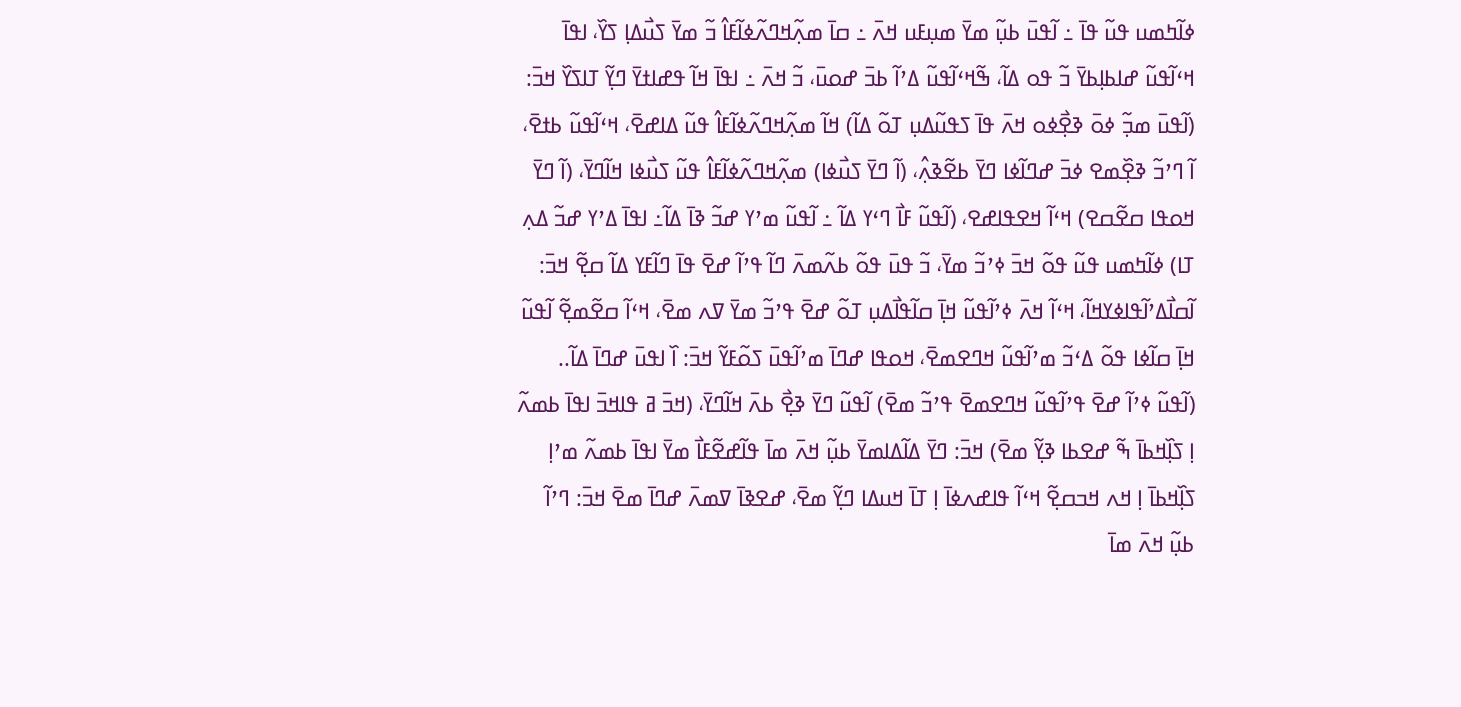ߦߊ߬ߤߘߎ ߟߎ߬ ߟߊ߫ ߸ ߊ߬ߟߎ߫ ߕߎ߲߬ ߘߌ߫ ߘߎ߲ߓߎ ߞߍ߫ ߸ ߛߊ߫ ߘߍ߲߬ߞߣߍ߬ߦߊ߬ߓߊ߮ ߏ߬ ߘߌ߫ ߖߎ߯ߡߊ߲ ߖߌ߰، ߊߟߊ߫ ߞߵߊ߬ߟߎ߬ ߝߊߕߊ߲ߕߌ߫ ߏ߬ ߟߋ ߡߊ߬، ߒ߬ߞߵߊ߬ߟߎ߬ ߡߴߊ߬ ߕߏ߫ ߝߋߎ߫، ߏ߬ ߞߍ߫ ߸ ߊߟߊ߫ ߞߊ߬ ߟߝߊߙߌ߫ ߣߌ߲߬ ߠߊߖߌ߰ ߞߏ߫: (ߊ߬ߟߎ߫ ߘߏ߲߬ ߦߋ߫ ߢߐ߲߯ߦߋ ߞߍ߫ ߟߊ߫ ߖߟߎ߬ߡߎ߲ ߠߋ߬ ߡߊ߬) ߞߊ߬ ߘߍ߲߬ߞߣߍ߬ߦߊ߬ߓߊ߮ ߟߎ߬ ߡߊߝߐ߫، ߞߵߊ߬ߟߎ߬ ߕߙߐ߫، ߊ߬ ߣߴߏ߬ ߢߐ߲߰ߘߐ ߦߏ߫ ߝߣߊ߬ߦߊ ߣߌ߫ ߕߐ߬ߢߍ߲߮، (ߊ߬ ߣߌ߫ ߖߎ߯ߦߊ) ߘߍ߲߬ߞߣߍ߬ߦߊ߬ߓߊ߮ ߟߎ߬ ߖߎ߯ߦߊ ߞߊ߬ߣߌ߫، (ߊ߬ ߣߌ߫ ߞߋߟߊ ߛߐ߬ߛߐ) ߞߵߊ߬ ߞߐߟߊߝߐ، (ߊ߬ߟߎ߬ ߓߊ߯ ߣߵߌ ߡߊ߬ ߸ ߊ߬ߟߎ߬ ߘߴߌ ߝߏ߬ ߢߊ߫ ߡߊ߬߸ ߊߟߊ߫ ߡߴߌ ߝߏ߬ ߡߍ߲ ߠߊ) ߦߊ߬ߤߘߎ ߟߎ߬ ߟߋ߬ ߞߏ߫ ߦߴߏ߬ ߘߌ߫، ߏ߬ ߟߎ߫ ߟߋ߬ ߕߍ߬ߘߍ߫ ߣߊ߬ ߟߴߊ߬ ߝߐ߫ ߟߊ߫ ߣߊ߬ߓߌ ߡߊ߬ ߛߐ߲߬ ߞߏ߫: ߊ߬ߛߊ߯ߡߴߊ߬ߟߊߦߌߞߊ߬، ߞߵߊ߬ ߞߍ߫ ߦߴߊ߬ߟߎ߬ ߞߊ߲߫ ߛߊ߬ߟߊ߯ߡߎ߲ ߠߋ߬ ߝߐ߫ ߟߴߏ߬ ߘߌ߫ ߜߍ ߘߐ߫، ߞߵߊ߬ ߛߐ߬ߘߐ߲߬ ߊ߬ߟߎ߬ ߞߊ߲߫ ߛߊ߬ߦߊ ߟߋ߬ ߡߵߏ߬ ߘߴߊ߬ߟߎ߬ ߞߣߐߘߐ߫، ߞߋߟߊ ߝߣߊ߫ ߘߴߊ߬ߟߎ߫ ߖߋ߬ߓߌ߬ ߞߏ߫: ߊ߰ ߊߟߎ߫ ߝߣߊ߫ ߡߊ߬.. (ߊ߬ߟߎ߬ ߦߴߊ߬ ߝߐ߫ ߟߴߊ߬ߟߎ߬ ߞߣߐߘߐ߫ ߟߴߏ߬ ߘߐ߫) ߊ߬ߟߎ߬ ߣߌ߫ ߢߐ߲߯ ߕߍ߫ ߞߊ߬ߣߌ߫، (ߞߏ߫ ߥ ߟߊߞߏ߫ ߊߟߊ߫ ߕߘߍ߬ ߊ߲ ߖߊ߲߰ߞߕߊ߫ ߒ߬ ߝߐߕߊ ߢߌ߲߬ ߘߐ߫) ߞߏ߫: ߣߌ߫ ߡߊ߬ߡߊߘߌ߫ ߕߎ߲߬ ߞߍ߫ ߘߊ߫ ߟߊ߬ߝߐ߬ߓߊ߯ ߘߌ߫ ߊߟߊ߫ ߕߘߍ߬ ߘߴߊ߲ ߖߊ߲߰ߞߕߊ߫ ߊ߲ ߞߍ ߞߏߛߐ߲߬ ߞߵߊ߬ ߟߊߝߍߦߊ߫ ߊ߲ ߠߊ߫ ߞߎߡߊ ߣߌ߲߬ ߘߐ߫، ߝߐߢߊ߫ ߜߘߍ߫ ߝߣߊ߫ ߘߐ߫ ߞߏ߫: ߣߴߊ߬ ߕߎ߲߬ ߞߍ߫ ߘߊ߫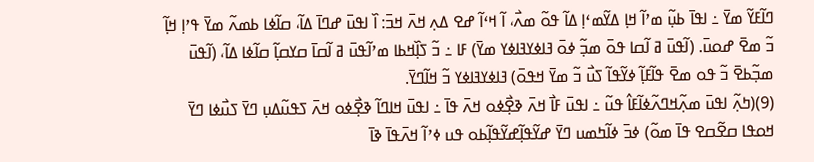ߣߊ߬ߓߌ߬ ߘߌ߫ ߸ ߊߟߊ߫ ߕߎ߲߬ ߘߴߊ߬ ߞߊ߲ ߡߌ߬ߘߵߊ߲ ߡߊ߬ ߟߋ߬ ߘߍ߯، ߊ߬ ߞߵߊ߬ ߝߐ ߡߍ߲ ߞߍ߫ ߞߏ߫: ߊ߰ ߊߟߎ߫ ߝߣߊ߫ ߡߊ߬، ߛߊ߬ߦߊ ߕߘߍ߬ ߘߌ߫ ߟߴߊ߲ ߞߊ߲߬ ߏ߬ ߘߐ߫ ߝߋߎ߫. (ߊ߬ߟߎ߫ ߥ ߊ߬ߛߊ ߟߋ߫ ߘߏ߲߬ ߦߋ߫ ߔߊߦߌߔߊߦߌ ߘߌ߫) ߓߊ ߸ ߏ߬ ߖߊ߲߰ߞߕߊ ߘߴߊ߬ߟߎ߫ ߥ ߊ߬ߛߊ߫ ߛߌߛߊ߲߬ ߛߊ߬ߦߊ ߡߊ߬، (ߊ߬ߟߎ߫ ߘߏ߲߬ߕߐ߫ ߏ߬ ߟߋ ߘߐ߫ ߟߊ߬ߓߊ߲߬ ߦߌ߬ߟߊ߬ ߖߎ߯ ߏ߬ ߘߌ߫ ߞߟߋ߫) ߔߊߦߌߔߊߦߌ ߏ߬ ߞߊ߬ߣߌ߫.
(9)(ߤߍ߲߬ ߊߟߎ߫ ߘߍ߲߬ߞߣߍ߬ߦߊ߬ߓߊ߮ ߟߎ߬ ߸ ߊߟߎ߫ ߓߊ߯ ߞߍ߫ ߢߐ߲߯ߦߋ ߞߍ߫ ߟߊ߫ ߸ ߊߟߎ߫ ߞߊߣߊ߬ ߢߐ߲߯ߦߋ ߞߍ߫ ߖߟߎ߬ߡߎ߲ ߣߌ߫ ߖߎ߯ߦߊ ߣߌ߫ ߞߋߟߊ ߛߐ߬ߛߐ ߟߊ߫ ߘߋ߬) ߦߏ߫ ߦߊ߬ߤߘߎ ߣߌ߫ ߝߌ߬ߟߊ߲߬ߝߌ߬ߟߊ߲߬ߕߋ ߟߎ ߦߴߊ߬ ߞߍ߫ߟߊ߫ ߢߊ߫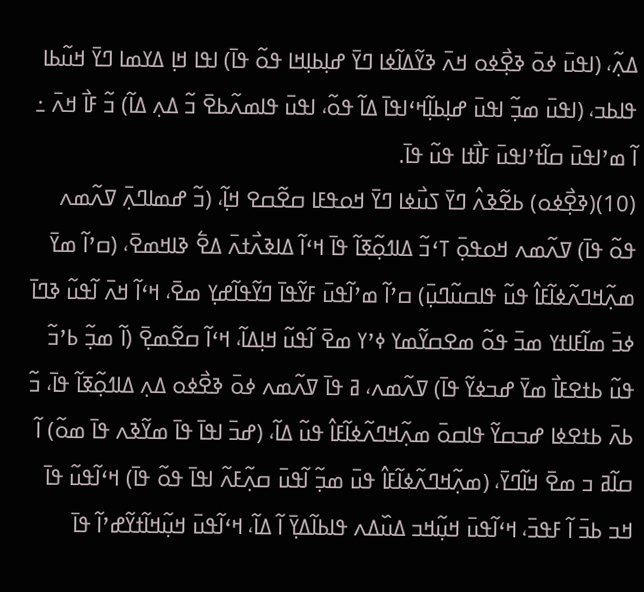ߡߍ߲߬، (ߊߟߎ߫ ߦߋ߫ ߢߐ߲߯ߦߋ ߞߍ߫ ߢߌ߬ߡߊ߬ߦߊ ߣߌ߫ ߝߊ߲ߕߊ߲ߞߊ ߟߋ߬ ߟߊ߫) ߊߟߊ ߞߊ߲ ߡߌߘߊ ߣߌ߫ ߞߎ߬ߕߊ ߟߊߕߏ، (ߊߟߎ߫ ߘߏ߲߬ ߊߟߎ߫ ߝߊ߲ߕߊ߲߬ߞߵߊߟߊ߫ ߡߊ߬ ߟߋ߬، ߊߟߎ߫ ߟߊߘߍ߬ߕߐ߫ ߏ߬ ߡߍ߲ ߡߊ߬) ߏ߬ ߓߊ߯ ߞߍ߫ ߸ ߊ߬ ߘߴߊߟߎ߫ ߛߊ߬ߙߴߊߟߎ߫ ߓߊ߯ߙߊ ߟߎ߬ ߟߊ߫.
(10)(ߢߐ߲߯ߦߋ) ߕߐ߬ߢߍ߮ ߣߌ߫ ߖߎ߯ߦߊ ߣߌ߫ ߞߋߟߓߊ ߛߐ߬ߛߐ ߞߊ߲߬، (ߏ߬ ߝߘߊߣߍ߲߫ ߜߍ߬ߘߍ ߟߋ߬ ߟߊ߫) ߜߍ߬ߘߍ ߞߋߟߋ߲߫ ߠߵߏ߬ ߡߊߗߋ߲߬ߧߊ߬ ߟߊ߫ ߞߵߊ߬ ߡߊߢߍ߯ߙߍ߫ ߡߐ߱ ߢߊߞߘߐ߫، (ߛߴߊ߬ ߘߌ߫ ߘߍ߲߬ߞߣߍ߬ߦߊ߬ߓߊ߮ ߟߎ߬ ߟߊߛߎ߬ߣߎ߲߫) ߛߴߊ߬ ߘߴߊ߬ߟߎ߫ ߓߌ߬ߟߊ߫ ߣߌ߬ߟߊ߬ߝߌ߲ ߘߐ߫، ߞߵߊ߬ ߞߍ߫ ߊ߬ߟߎ߬ ߢߣߊ߫ ߦߏ߫ ߘߊ߬ߓߊߙߌ ߘߏ߫ ߟߋ߬ ߘߐߛߌ߬ߘߌ ߦߴߌ ߘߐ߫ ߊ߬ߟߎ߬ ߞߊ߲ߡߊ߬، ߞߵߊ߬ ߛߐ߬ߘߐ߲߫ (ߊ߬ ߘߏ߲߬ ߕߴߏ߬ ߟߎ߬ ߕߙߐߓߊ߯ ߘߌ߫ ߝߏߦߌ߬ ߟߊ߫) ߜߍ߬ߘߍ، ߥ ߟߊ߫ ߜߍ߬ߘߍ ߦߋ߫ ߢߐ߯ߦߋ ߡߍ߲ ߡߊߗߋ߲߬ߧߊ߬ ߟߊ߫، ߏ߬ ߕߍ߫ ߕߙߐߦߊ ߝߏߛߌ߬ ߟߊߛߋ߫ ߘߍ߲߬ߞߣߍ߬ߦߊ߬ߓߊ߮ ߟߎ߬ ߡߊ߬، (ߝߏ߫ ߊߟߊ߫ ߟߊ߫ ߘߌ߬ߢߍ ߟߊ߫ ߘߋ߬) ߊ߬ ߛߊ߬ߥ ߏ ߘߐ߫ ߞߊ߬ߣߌ߫، (ߘߍ߲߬ߞߣߍ߬ߦߊ߬ߓߊ߮ ߟߎ߫ ߘߏ߲߬ ߊ߬ߟߎ߫ ߛߍ߲߬ߓߍ߬ ߊߟߊ߫ ߟߋ߬ ߟߊ߫) ߞߵߊ߬ߟߎ߬ ߟߊ߫ ߞߏ ߕߏ߫ ߊ߬ ߓߟߏ߫، ߞߵߊ߬ߟߎ߫ ߞߎ߲߬ߞߏ ߡߎ߰ߡߍ ߟߊߕߊ߬ߡߌ߲߫ ߊ߬ ߡߊ߬، ߞߵߊ߬ߟߎ߫ ߞߎ߲߬ߞߊ߬ߙߌ߬ߝߴߊ߬ ߟߊ߫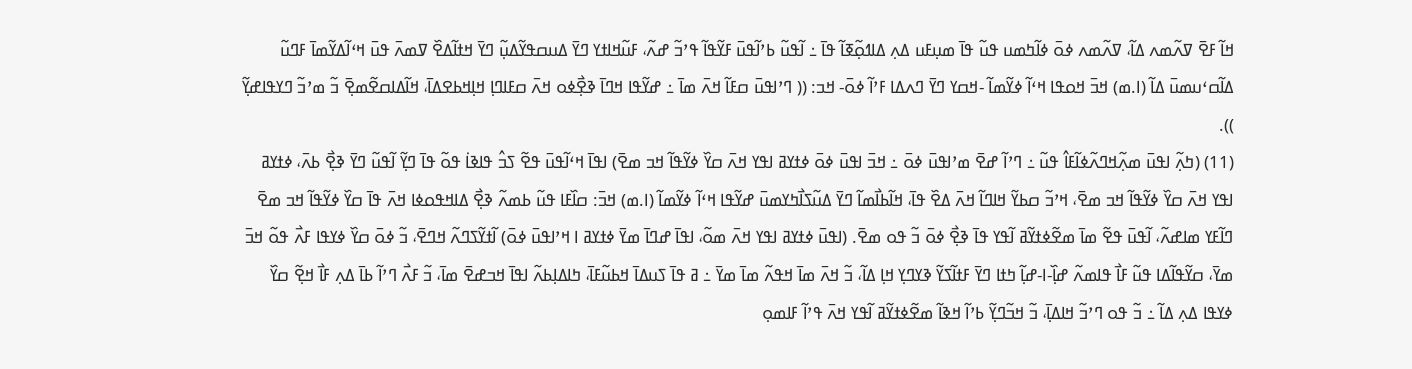ߞߊ߬ ߓߐ߫ ߜߍ߬ߘߍ ߡߊ߬، ߜߍ߬ߘߍ ߦߋ߫ ߦߊ߬ߤߘߎ ߟߎ߬ ߟߊ߫ ߘߎ߲ߓߎ ߡߍ߲ ߡߊߗߋ߲߬ߧߊ߬ ߟߊ߫ ߸ ߊ߬ߟߎ߬ ߕߴߊ߬ߟߎ߫ ߓߌ߬ߟߊ߬ ߟߴߏ߬ ߝߍ߬، ߓߎ߬ߞߊߙߌ ߣߌ߫ ߡߎߛߟߌ߬ߡߎ߲߬ ߣߌ߫ ߞߙߊ߬ߡߐ߰ ߜߘߍ߫ ߟߎ߫ ߞߵߊ߬ߡߌ߬ߘߊ߫ ߓߣߎ߬ ߡߊ߬ߛߵߎߘߎ߫ ߡߊ߬ (ߊ.ߘ) ߞߏ߫ ߞߋߟߊ ߞߵߊ߬ ߦߌ߬ߘߊ߬ -ߞߛߌ ߣߌ߫ ߣߍߡߊ ߓߴߊ߬ ߦߋ߫- ߞߏ: (( ߣߴߊߟߎ߫ ߛߓߊ߬ ߞߍ߫ ߘߊ߫ ߸ ߝߌ߬ߟߊ ߞߣߊ߫ ߢߐ߲߯ߦߋ ߞߍ߫ ߛߓߊߣߊ߲ ߞߊ߲ߞߕߐߡߊ߫، ߞߊ߬ߡߊߛߐ߬ߘߐ߲߫ ߏ߬ ߘߴߏ߬ ߣߌߟߊߝߌ߲߬ )).
(11) (ߤߍ߲߬ ߊߟߎ߫ ߘߍ߲߬ߞߣߍ߬ߦߊ߬ߓߊ߮ ߟߎ߬ ߸ ߣߴߊ߬ ߝߐ߫ ߘߴߊߟߎ߫ ߦߋ߫ ߸ ߞߏ߫ ߊߟߎ߫ ߦߋ߫ ߦߙߌߥ ߊߟߌ ߞߍ߫ ߛߌ߰ ߦߌ߬ߟߊ߬ ߞߏ ߘߐ߫) ߊߟߊ߫ ߞߵߊ߬ߟߎ߫ ߟߐ߬ ߖߏ߮ ߟߊߢߊ߭ ߟߋ߬ ߟߊ߫ ߣߌ߲߬ ߊ߬ߟߎ߬ ߣߌ߫ ߢߐ߲߯ ߕߍ߫، ߦߙߌߥ ߊߟߌ ߞߍ߫ ߛߌ߰ ߦߌ߬ߟߊ߬ ߞߏ ߘߐ߫، ߞߴߏ߬ ߛߕߌ߬ ߞߊߣߊ߬ ߞߍ߫ ߡߐ߰ ߟߊ߫، ߞߊ߬ߕߊ߯ߘߊ߬ ߣߌ߫ ߡߎ߬ߖߊ߯ߤߌߘߎ߫ ߝߌ߬ߟߊ ߞߵߊ߬ ߦߌ߬ߘߊ߬ (ߊ.ߘ) ߞߏ߫: ߛߊ߰ߓߊ ߟߎ߬ ߕߘߍ߬ ߢߐ߲߯ ߡߊߞߟߋߦߊ ߞߍ߫ ߟߊ߫ ߛߌ߰ ߦߌ߬ߟߊ߬ ߞߏ ߘߐ߫ ߣߊ߬ߓߌ ߘߊߝߍ߬، ߊ߬ߟߎ߫ ߟߐ߬ ߘߊ߫ ߘߐ߬ߦߙߌ߬ߥ ߊ߬ߟߌ ߟߊ߫ ߢߐ߲߯ ߦߋ߫ ߏ߬ ߟߋ ߘߐ߫. (ߊߟߎ߫ ߦߙߌߥ ߊߟߌ ߞߍ߫ ߘߋ߬، ߊߟߊ߫ ߝߣߊ߫ ߘߌ߫ ߦߙߌߥ ߊ ߞߴߊߟߎ߫ ߦߋ߫) ߊ߬ߙߌ߬ߖߣߍ߬ ߞߣߐ߫، ߏ߬ ߦߋ߫ ߛߌ߰ ߦߌߟߊ ߓߍ߯ ߟߋ߬ ߞߏ߫ ߘߌ߫، ߛߌ߬ߟߊ߬ߡߊ ߟߎ߬ ߓߊ߯ ߟߊߘߍ߬ ߝߊ߲߰-ߊ-ߝߊ߲߬ ߤߙߊ ߣߌ߫ ߓߙߊ߬ߖߌ߬ ߢߌߣߌ߲ ߞߊ߲ ߡߊ߬، ߏ߬ ߞߍ߫ ߘߊ߫ ߞߟߍ߬ ߘߊ߫ ߘߌ߫ ߸ ߥ ߟߊ߫ ߖߎߡߊ߫ ߞߕߎ߬ߓߊ߫، ߤߊߡߊ߲ߕߍ߬ ߊߟߊ߫ ߞߏߝߐ߫ ߘߊ߫، ߏ߬ ߓߍ߯ ߣߴߊ߬ ߕߊ߫ ߡߍ߲ ߓߊ߯ ߞߐ߲߬ ߛߌ߰ ߦߌߟߊ ߡߍ߲ ߡߊ߬ ߸ ߏ߬ ߟߋ ߣߴߏ߬ ߞߊߡߊ߲߫، ߏ߬ ߞߏ߬ߣߌ߲߬ ߕߴߊ߬ ߞߢߊ߬ ߘߐ߬ߦߙߌ߬ߥ ߊ߬ߟߌ ߞߍ߫ ߟߴߊ߬ ߓߊߘߋ߲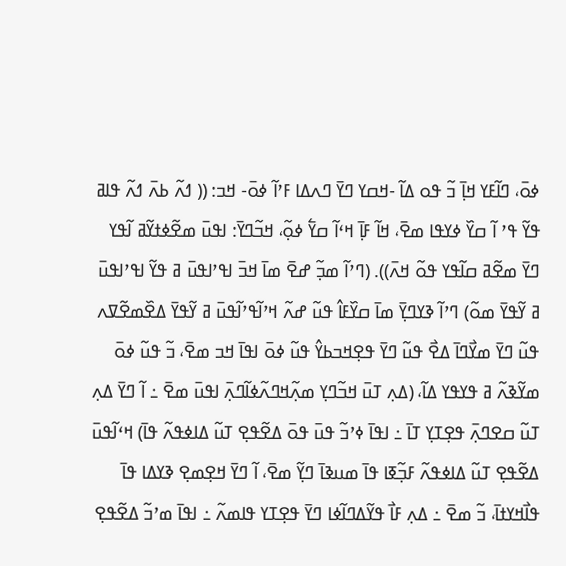ߦߋ߫، ߣߊ߬ߓߌ ߞߊ߲߫ ߏ߬ ߟߋ ߡߊ߬ -ߞߛߌ ߣߌ߫ ߣߍߡߊ ߓߴߊ߬ ߦߋ߫- ߞߏ: (( ߗߍ߬ ߕߍ߫ ߗߍ߬ ߟߊߥ ߟߌ߬ ߟߴ ߊ߬ ߛߌ߰ ߦߌߟߊ ߘߐ߫، ߞߊ߬ ߓߊ߲߫ ߞߵߊ߬ ߛߌ߱ ߦߋ߲߬، ߞߏ߬ߣߌ߫: ߊߟߎ߫ ߘߐ߬ߦߙߌ߬ߥ ߊ߬ߟߌ ߣߌ߫ ߘߐ߬ߥ ߛߊ߬ߟߌ ߟߋ߬ ߞߍ߫)). (ߣߴߊ߬ ߘߏ߲߬ ߝߐ߫ ߘߊ߫ ߞߏ߫ ߊߟߴߊߟߎ߫ ߥ ߟߌ߬ ߊߟߴߊߟߎ߫ ߥ ߌ߬ߟߌ߫ ߘߋ߬) ߣߴߊ߬ ߢߌߣߌ߲߫ ߘߊ߫ ߛߌ߰ߓߊ߮ ߟߎ߬ ߝߍ߬ ߞߴߊ߬ߟߴߊ߬ߟߎ߫ ߥ ߌ߬ߟߌ߫ ߡߐ߰ߘߐ߬ߜߍ ߟߎ߬ ߣߌ߫ ߘߌ߯ߣߊ߫ ߡߐ߯ ߟߎ߬ ߣߌ߫ ߟߐ߲ߞߏߕߌ߮ ߟߎ߬ ߦߋ߫ ߊߟߊ߫ ߞߏ ߘߐ߫، ߏ߬ ߟߎ߬ ߦߋ߫ ߘߌ߬ߢߍ߬ ߥ ߟߌߟߌ ߡߊ߬، (ߡߍ߲ ߠߎ߫ ߞߏ߬ߣߌ߲ ߘߍ߲߬ߞߣߍ߬ߦߊ߬ߣߍ߲߫ ߊߟߎ߫ ߘߐ߫ ߸ ߊ߬ ߣߌ߫ ߡߍ߲ ߠߎ߬ ߛߐߣߍ߲߫ ߟߐ߲ߠߌ߲ ߠߊ߫ ߸ ߊߟߊ߫ ߦߴߏ߬ ߟߎ߫ ߟߋ߫ ߡߐ߬ߟߐ߲ ߠߎ߬ ߡߊߦߟߍ߬ ߟߊ߫) ߞߵߊ߬ߟߎ߫ ߡߐ߬ߟߐ߲ ߠߎ߬ ߡߊߦߟߍ߬ ߓߏ߲߬ߧߊ ߟߊ߫ ߘߎߢߊ߫ ߣߌ߲߬ ߘߐ߫، ߊ߬ ߣߌ߫ ߞߐ߲ߘߐ߲ ߢߌߡߊ ߟߊ߫ ߟߊ߯ߞߌߙߊ߫، ߏ߬ ߘߐ߫ ߸ ߡߍ߲ ߓߊ߯ ߟߌ߬ߡߣߊ߬ߦߊ ߣߌ߫ ߟߐ߲ߠߌ ߟߊߘߍ߬ ߸ ߊߟߊ߫ ߘߴߏ߬ ߡߐ߬ߟߐ߲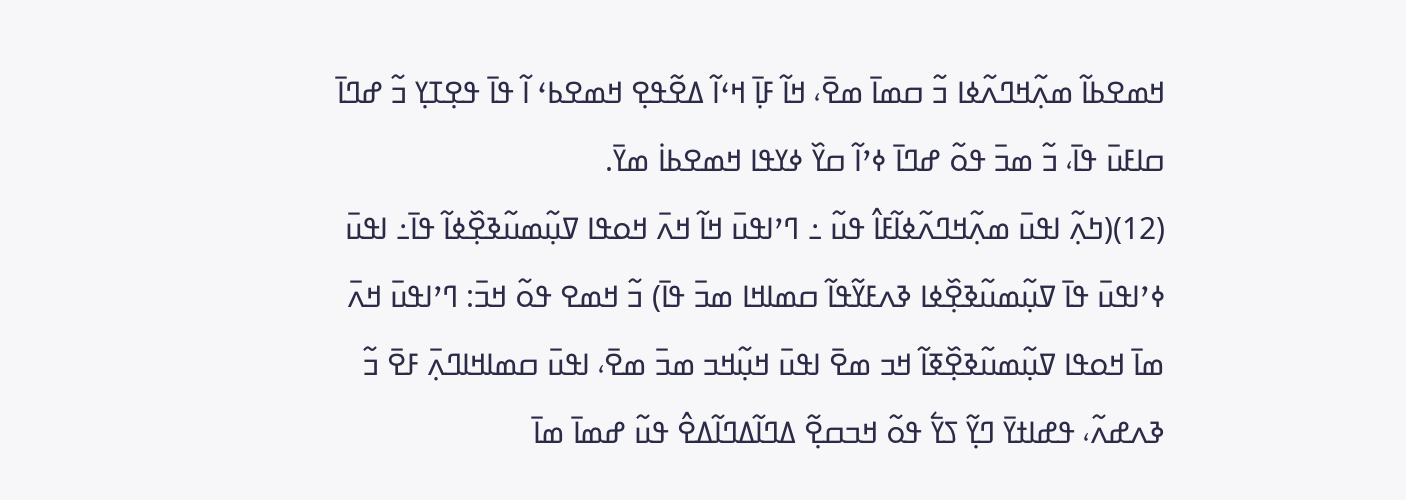ߞߘߐߕߊ߬ ߘߍ߲߬ߞߣߍ߬ߦߊ ߏ߬ ߛߘߊ߫ ߘߐ߫، ߞߊ߬ ߓߊ߲߫ ߞߵߊ߬ ߡߐ߬ߟߐ߲ ߞߘߐߕߵ ߊ߬ ߟߊ߫ ߟߐ߲ߠߌ߲ ߏ߬ ߝߣߊ߫ ߛߊߓߎ߫ ߟߊ߫، ߏ߬ ߘߏ߫ ߟߋ߬ ߝߣߊ߫ ߦߴߊ߬ ߛߌ߰ ߦߌߟߊ ߞߘߐߕߊ߭ ߘߌ߫.
(12)(ߤߍ߲߬ ߊߟߎ߫ ߘߍ߲߬ߞߣߍ߬ߦߊ߬ߓߊ߮ ߟߎ߬ ߸ ߣߴߊߟߎ߫ ߞߊ߬ ߞߍ߫ ߞߋߟߊ ߜߎ߲߬ߘߎ߬ߢߐ߲߰ߦߊ߬ ߟߊ߫߸ ߊߟߎ߫ ߦߴߊߟߎ߫ ߟߊ߫ ߜߎ߲߬ߘߎ߬ߢߐ߲߰ߦߊ ߢߍߓߌ߬ߟߊ߬ ߛߘߊߞߊ ߘߏ߫ ߟߊ߫) ߏ߬ ߞߘߐ ߟߋ߬ ߞߏ߫: ߣߴߊߟߎ߫ ߞߍ߫ ߘߊ߫ ߞߋߟߊ ߜߎ߲߬ߘߎ߬ߢߐ߲߰ߧߊ߬ ߞߏ ߘߐ߫ ߊߟߎ߫ ߞߎ߲߬ߞߏ ߘߏ߫ ߘߐ߫، ߊߟߎ߫ ߛߘߊߞߊߣߍ߲߫ ߓߐ߫ ߏ߬ ߢߍߝߍ߬، ߟߝߊߙߌ߫ ߣߌ߲߬ ߖߌ߱ ߟߋ߬ ߞߏߛߐ߲߬ ߡߣߊ߬ߡߣߊ߬ߡߐ߮ ߟߎ߬ ߝߘߊ߫ ߘߊ߫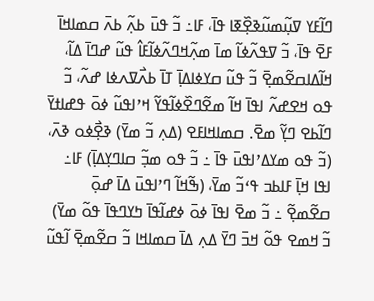ߣߊ߬ߓߌ ߜߎ߲߬ߘߎ߬ߢߐ߲߰ߧߊ ߟߊ߫، ߓߊ߸ ߏ߬ ߟߎ߫ ߕߍ߲߬ ߕߍ߫ ߛߘߊߞߊ߫ ߓߐ߫ ߟߊ߫، ߏ߬ ߜߟߍ߬ߦߊ߬ ߘߊ߫ ߘߍ߲߬ߞߣߍ߬ߦߊ߬ߓߊ߮ ߟߎ߬ ߝߣߊ߫ ߡߊ߬، ߞߊ߬ߡߊߛߐ߬ߘߐ߲߫ ߏ߬ ߟߎ߬ ߛߌߦߊߡߊ߲߫ ߠߊ߫ ߕߍ߯ߜߍߦߊ ߝߍ߬، ߏ߬ ߟߋ ߞߐߝߍ߬ ߊߟߊ߫ ߞߊ߬ ߘߐ߬ߣߐ߰ߦߊ߬ߟߌ߬ ߞߴߊߟߎ߬ ߦߋ߫ ߟߝߊߙߌ߫ ߣߊ߬ߕߐ ߣߌ߲߬ ߘߐ߫. ߛߘߊߞߊߓߐ (ߡߍ߲ ߏ߬ ߘߌ߫) ߢߐ߲߯ߦߋ ߢߍ߫، (ߏ߬ ߟߋ ߘߌߡߴߊߟߎ߫ ߟߊ߫ ߸ ߏ߬ ߟߋ ߘߏ߲߬ ߛߊߣߌ߲ߡߊ߲߫) ߓߊ߸ ߊߟߊ ߞߊ߲߫ ߓߊߕߏ ߟߵߏ߬ ߘߌ߫، (ߒ߬ߞߊ߬ ߣߴߊߟߎ߫ ߡߊ߫ ߝߋ߲߫ ߛߐ߬ߘߐ߲߬ ߸ ߏ߬ ߘߐ߫ ߊߟߊ߫ ߦߋ߫ ߦߝߊ߬ߟߊ߫ ߤߌߣߟߊ߫ ߟߋ߬ ߘߌ߫) ߏ߬ ߞߘߐ ߟߋ߬ ߞߏ߫ ߣߌ߫ ߡߍ߲ ߡߊ߫ ߛߘߊߞߊ ߏ߬ ߛߐ߬ߘߐ߲߫ ߊ߬ߟߎ߬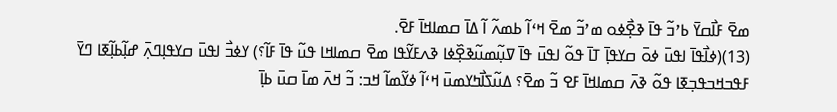ߘߐ߫ ߓߊ߯ߛߌ߫ ߕߴߏ߬ ߟߊ߫ ߢߐ߲߯ߦߋ ߘߴߏ߬ ߘߐ߫ ߞߵߊ߬ ߕߘߍ߬ ߊ߬ ߡߊ߫ ߛߘߊߞߊ߫ ߓߐ߫.
(13)(ߦߊ߯ߟߊ߫ ߊߟߎ߫ ߦߋ߫ ߛߌߟߊ߲߫ ߠߊ߫ ߟߋ߬ ߊߟߎ߫ ߟߊ߫ ߜߎ߲߬ߘߎ߬ߢߐ߲߰ߦߊ ߢߍߓߌ߬ߟߊ ߘߐ߫ ߛߘߊߞߊ ߟߎ߬ ߟߊ߫ ߓߊ߬؟) ߌߦߏ߯ ߊߟߎ߫ ߛߌߟߊ߲ߣߍ߲߫ ߝߊ߲߬ߕߊ߲߬ߧߊ ߣߌ߫ ߓߟߏߞߏߟߏ߲ߧߊ ߟߋ߬ ߢߍ߫ ߛߘߊߞߊ߫ ߓߐ ߏ߬ ߘߐ߫؟ ߡߎ߬ߖߊ߯ߤߌߘߎ߫ ߞߵߊ߬ ߦߌ߬ߘߊ߬ ߞߏ: ߏ߬ ߞߍ߫ ߘߊ߫ ߛߎ߫ ߕߊ߲߫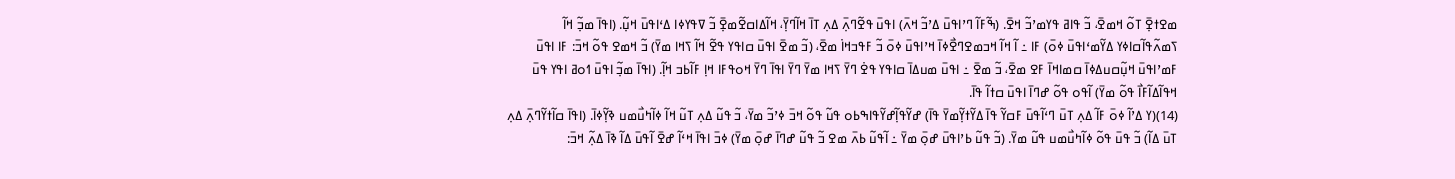ߘߐߙߐ߲߫ ߠߋ߬ ߞߘߐ߫، ߏ߬ ߟߊߥ ߟߌߘߴߏ߬ ߞߐ߫. (ߒ߬ߓߊ߬ ߣߴߊߟߎ߫ ߡߴߏ߬ ߞߍ߫) ߊߟߎ߫ ߟߐ߬ߣߍ߲߫ ߡߍ߲ ߠߊ߫ ߞߊ߬ߣߌ߲߫، ߞߊ߬ߡߊߛߐ߬ߘߐ߲߫ ߏ߬ ߜߟߌߦߊ ߡߵߊߟߎ߫ ߞߎ߲߬. (ߊߟߊ߫ ߘߏ߲߬ ߞߊ߬ ߖߘߍ߬ߟߊ߬ߛߊߦߌ ߡߌ߬ߘߵߊߟߎ߫ ߦߋ߫) ߓߊ ߸ ߊ߬ ߞߊ߬ ߞߏߘߐߣߐ߯ߦߊ߫ ߞߴߊߟߎ߫ ߦߋ߫ ߏ߬ ߓߟߏߞߊ߭ ߘߐ߫، (ߏ߬ ߘߐ߫ ߊߟߎ߫ ߛߊߟߌ ߟߐ߬ ߞߊ߬ ߖߞߊ ߘߌ߫) ߏ߬ ߞߘߐ ߟߋ߬ ߞߏ߫: ߓߊ ߊߟߎ߫ ߓߘߴߊߟߎ߫ ߞߎ߲߬ߛߎߡߦߊ߫ ߛߘߊߞߊ߫ ߓߐ ߘߐ߫، ߏ߬ ߘߐ߫ ߸ ߊߟߎ߫ ߘߎߡߊ߫ ߛߊߟߌ ߟߐ߭ ߣߌ߫ ߖߞߊ ߘߌ߫ ߣߌ߫ ߊߟߊ߫ ߣߌ߫ ߞߋߟߓߊ ߞߊ߲ ߓߊ߬ߕߏ ߞߊ߲߬. (ߊߟߊ߫ ߘߏ߲߬ ߊߟߎ߫ ߗߋߥ ߊߟߌ ߟߎ߫ ߞߟߊ߬ߡߊ߬ߓߊ߯ ߟߋ߬ ߘߌ߫) ߊ߬ߟߋ ߟߋ߬ ߝߣߊ߫ ߊߟߎ߫ ߛߙߊ߬ ߟߊ߫.
(14)(ߌ ߡߴߊ߬ ߦߋ߫ ߓߊ߬ ߡߍ߲ ߠߎ߫ ߣߵߊ߬ߟߎ߫ ߓߛߌ߬ ߟߊ߫ ߡߌ߬ߙߌ߲߬ߘߌ߫ ߟߊ߫) ߝߌ߬ߟߊ߲߬ߝߌ߬ߟߊߒߕߋ ߟߎ߬ ߟߋ߬ ߞߏ߫ ߦߴߏ߬ ߘߌ߫، ߏ߬ ߟߎ߬ ߡߍ߲ ߠߎ߬ ߞߊ߬ ߦߊ߬ߤߎ߯ߘߎ ߢߌ߲߬ߦߊ߫. (ߊߟߊ߫ ߛߊ߬ߙߌ߬ߣߍ߲߫ ߡߍ߲ ߠߎ߫ ߡߊ߬) ߏ߬ ߟߎ߫ ߟߋ߬ ߦߊ߬ߤߎ߯ߘߎ ߟߎ߬ ߘߌ߫. (ߏ߬ ߟߎ߬ ߕߴߊߟߎ߫ ߝߋ߲߫ ߘߌ߫ ߸ ߊ߬ߟߎ߬ ߕߍ߫ ߘߐ ߏ߬ ߟߎ߬ ߝߣߊ߫ ߝߋ߲߫ ߘߌ߫) ߦߏ߫ ߊߟߊ߫ ߞߵߊ߬ ߝߐ߫ ߊ߬ߟߎ߫ ߡߊ߬ ߢߊ߫ ߡߍ߲߬ ߞߏ߫: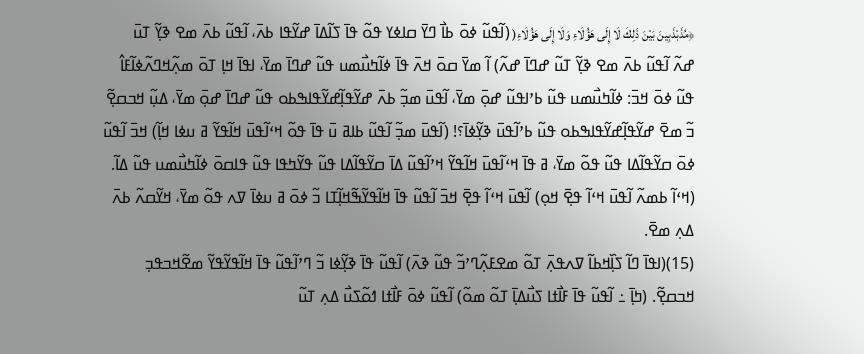﴿مُذَبْذَبِينَ بَيْنَ ذَلِكَ لَا إِلَى هَؤُلَاءِ وَلَا إِلَى هَؤُلَاءِ( (ߊ߬ߟߎ߬ ߦߋ߫ ߕߊ߯ ߣߌ߫ ߛߊߦߌ ߟߋ߬ ߟߊ߫ ߖߊ߬ߡߊ߫ ߝߌ߬ߟߊ ߕߍ߫، ߊ߬ߟߎ߬ ߕߍ߫ ߘߐ ߢߌ߲߬ ߠߎ߫ ߝߍ߬ ߊ߬ߟߎ߬ ߕߍ߫ ߘߐ ߢߌ߲߬ ߠߎ߬ ߝߣߊ߫ ߝߍ߬) ߊ߬ ߘߌ߫ ߛߋ߫ ߞߍ߫ ߟߊ߫ ߦߊ߬ߤߎ߯ߘߎ ߟߎ߬ ߝߣߊ߫ ߘߌ߫، ߊߟߊ߫ ߞߊ߲ ߠߋ߫ ߘߍ߲߬ߞߣߍ߬ߦߊ߬ߓߊ߮ ߟߎ߬ ߦߋ߫ ߞߏ߫: ߦߊ߬ߤߎ߯ߘߎ ߟߎ߬ ߕߴߊߟߎ߬ ߝߋ߲߫ ߘߌ߫، ߊ߬ߟߎ߫ ߘߏ߲߬ ߕߍ߫ ߝߌ߬ߟߊ߲߬ߝߌ߬ߟߊߒߕߋ ߟߎ߬ ߝߣߊ߫ ߝߋ߲߫ ߘߌ߫، ߡߎ߲߬ ߞߏߛߐ߲߬ ߏ߬ ߘߐ߫ ߝߌ߬ߟߊ߲߬ߝߌ߬ߟߊߒߕߋ ߟߎ߬ ߕߴߊ߬ߟߎ߫ ߢߌ߲߬ߦߊ߫؟! (ߊ߬ߟߎ߫ ߘߏ߲߬ ߊ߬ߟߎ߬ ߕߊߥ ߎ߫ ߟߊ߫ ߟߋ߬ ߞߵߊ߬ߟߎ߫ ߞߊ߬ߟߌ߬ ߥ ߎߦߊ ߞߊ߲߬) ߞߏ߫ ߊ߬ߟߎ߬ ߦߋ߫ ߛߌ߬ߟߊ߬ߡߊ ߟߎ߬ ߟߋ߬ ߘߌ߫، ߥ ߟߊ߫ ߞߵߊ߬ߟߎ߫ ߞߊ߬ߟߌ߬ ߞߴߊ߬ߟߎ߬ ߡߊ߫ ߛߌ߬ߟߊ߬ߡߊ ߟߎ߬ ߟߌ߬ߤߟߊ ߟߎ߬ ߟߊߛߋ߫ ߦߊ߬ߤߎ߯ߘߎ ߟߎ߬ ߡߊ߬. (ߞߵߊ߬ ߕߘߍ߬ ߊ߬ߟߎ߫ ߞߵߊ߬ ߟߐ߲߫ ߞߋ߲) ߊ߬ߟߎ߫ ߞߵߊ߬ ߟߐ߲߫ ߞߏ߫ ߊ߬ߟߎ߬ ߟߊ߫ ߞߊ߬ߟߌ߬ߒ߬ߞߊ߲߬ߠߊ ߏ߬ ߦߋ߫ ߥ ߎߦߊ߫ ߜߍ ߟߋ߬ ߘߌ߫، ߞߌ߬ߛߍ߬ ߕߍ߫ ߡߍ߲ ߘߐ߫.
(15)(ߊߟߊ߫ ߣߊ߬ ߖߊ߲߰ߞߕߊ߬ ߜߍߟߍ߲߫ ߠߋ߬ ߘߐߓߍ߲߬ߣߴߏ߬ ߟߎ߬ ߢߍ߫) ߊ߬ߟߎ߬ ߟߊ߫ ߢߌ߲߬ߦߊ ߏ߬ ߣߴߊ߬ߟߎ߬ ߟߊ߫ ߞߊ߬ߟߌ߬ߟߌ߬ ߘߐ߬ߞߏߟߏ߲ ߞߏߛߐ߲߬. (ߤߊ߲߫ ߸ ߊ߬ߟߎ߬ ߟߊ߫ ߓߊ߯ߙߊ ߖߎ߯ߡߊ߲߫ ߠߋ߬ ߘߋ߬) ߊ߬ߟߎ߬ ߦߋ߫ ߓߊ߯ߙߊ ߗߋ߬ߖߎ߯ ߡߍ߲ ߠߎ߬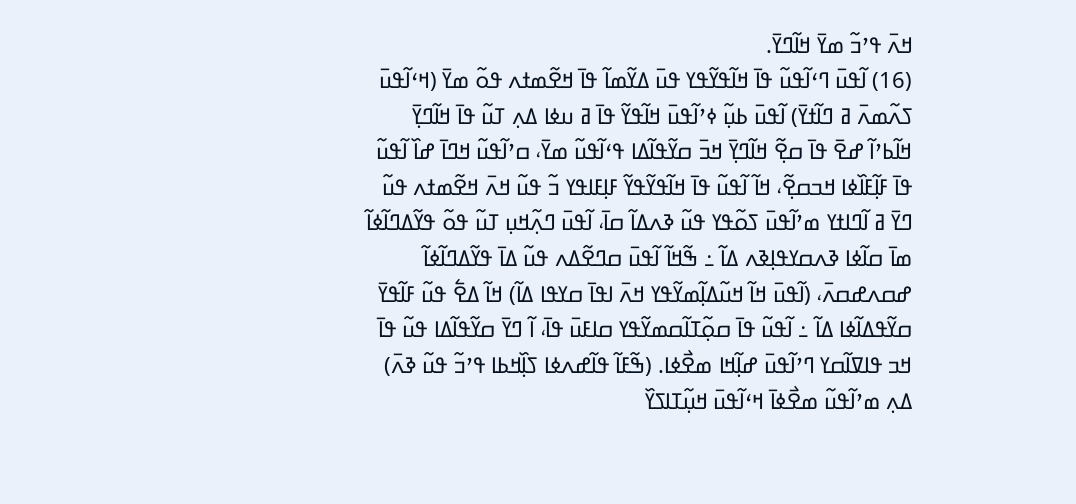ߞߍ߫ ߟߴߏ߬ ߘߌ߫ ߞߊ߬ߣߌ߫.
(16) ߊ߬ߟߎ߫ ߣߵߊ߬ߟߎ߬ ߟߊ߫ ߞߊ߬ߟߌ߬ߟߌ ߟߎ߫ ߡߌ߬ߘߊ߬ ߟߊ߫ ߞߐ߬ߘߙߍ ߟߋ߬ ߘߌ߫ (ߞߵߊ߬ߟߎ߫ ߖߍ߬ߘߍ߫ ߥ ߣߊ߬ߙߌ߫) ߊ߬ߟߎ߫ ߕߎ߲߬ ߦߴߊ߬ߟߎ߫ ߞߊ߬ߟߌ߬ ߟߊ߫ ߥ ߎߦߊ ߡߍ߲ ߠߎ߬ ߟߊ߫ ߞߊ߬ߣߌ߲߫ ߞߊ߬ߕߴߊ߬ ߝߐ߫ ߟߊ߫ ߛߐ߲߬ ߞߊ߬ߣߌ߲߫ ߞߏ߫ ߛߌ߬ߟߊ߬ߡߊ ߟߵߊ߬ߟߎ߬ ߘߌ߫، ߛߴߊ߬ߟߎ߬ ߞߣߊ߫ ߝߊ߰ ߊ߬ߟߎ߬ ߟߊ߫ ߓߊ߲߬ߓߊ߰ߦߊ ߞߏߛߐ߲߬، ߞߊ߬ ߊ߬ߟߎ߬ ߟߊ߫ ߞߊ߬ߟߌ߬ߟߌ߬ ߓߊ߲ߓߊߟߌ ߏ߬ ߟߎ߬ ߞߍ߫ ߞߐ߬ߘߙߍ ߟߎ߬ ߣߌ߫ ߥ ߊ߬ߣߊߙߌ ߘߴߊ߬ߟߎ߫ ߖߋ߬ߟߌ ߟߎ߬ ߢߍߡߊ߬ ߛߊ߫، ߊ߬ߟߎ߫ ߣߍ߲߬ߞߎ߲ ߠߎ߬ ߟߋ߬ ߟߌ߬ߡߣߊ߬ߦߊ߬ ߘߊ߫ ߛߊ߬ߦߊ ߢߍߛߌߟߊ߲ߢߍ ߡߊ߬ ߸ ߒ߬ߞߊ߬ ߊ߬ߟߎ߫ ߛߣߐ߬ߡߍ ߟߎ߬ ߡߊ߫ ߟߌ߬ߡߣߊ߬ߦߊ߬ ߝߛߍߝߛߍ߫، (ߊ߬ߟߎ߫ ߞߊ߬ ߞߎ߬ߡߊ߲߬ߘߌ߬ߟߌ ߞߍ߫ ߊߟߊ߫ ߛߌߟߊ ߡߊ߬) ߞߊ߬ ߡߐ߱ ߟߎ߬ ߓߊ߬ߟߌ߫ ߛߌ߬ߟߡߊ߬ߦߊ ߡߊ߬ ߸ ߊ߬ߟߎ߬ ߟߊ߫ ߛߋ߲߬ߠߊ߬ߛߘߌ߬ߟߌ ߛߊߓߎ߫ ߟߊ߫، ߊ߬ ߣߌ߫ ߛߌ߬ߟߊ߬ߡߊ ߟߎ߬ ߟߊ߫ ߞߏ ߟߊߜߊ߬ߛߌ ߣߴߊ߬ߟߎ߫ ߝߊ߲߬ߞߊ ߘߐ߯ߦߊ. (ߒ߬ߓߊ߬ ߟߊ߬ߝߍߦߊ ߖߊ߲߰ߞߕߊ ߟߴߏ߬ ߟߎ߬ ߢߍ߫) ߡߍ߲ ߘߴߊ߬ߟߎ߬ ߘߐ߯ߦߊ߫ ߞߵߊ߬ߟߎ߫ ߞߎ߲߬ߠߊߖߌ߰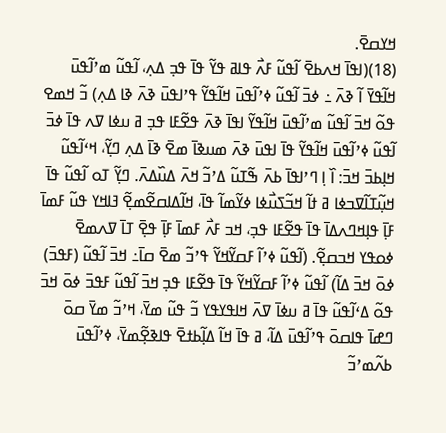ߞߌߛߐ߫.
(18)(ߊߟߊ߫ ߞߍߕߐ߫ ߊ߬ߟߎ߬ ߓߍ߯ ߟߊߥ ߟߌ߬ ߟߊ߫ ߟߏ߲ ߡߍ߲، ߊ߬ߟߎ߬ ߘߴߊ߬ߟߎ߫ ߞߊ߬ߟߌ߫ ߊ߬ ߢߍ߫ ߸ ߦߏ߫ ߊ߬ߟߎ߬ ߦߴߊ߬ߟߎ߫ ߞߊ߬ߟߌ߬ ߟߴߊߟߎ߫ ߢߍ߫ ߢߊ ߡߍ߲) ߏ߬ ߞߘߐ ߟߋ߬ ߞߏ߫ ߊ߬ߟߎ߬ ߘߴߊ߬ߟߎ߫ ߞߊ߬ߟߌ߬ ߊߟߊ߫ ߢߍ߫ ߟߐ߬ߓߊ ߟߏ߲ ߥ ߎߦߊ ߜߍ ߟߊ߫ ߦߏ߫ ߊ߬ߟߎ߬ ߦߴߊ߬ߟߎ߫ ߞߊ߬ߟߌ߬ ߟߊ߫ ߊߟߎ߫ ߢߍ߫ ߘߎߢߊ߫ ߘߐ߫ ߢߊ߫ ߡߍ߲ ߣߌ߲߬، ߞߵߊ߬ߟߎ߬ ߞߊ߲ߕߏ߫ ߞߏ߫: ߊ߰ ߊ߲ ߣߴߊߟߊ߫ ߕߍ߫ ߒ߬ߠߎ߬ ߡߴߏ߬ ߞߍ߫ ߡߎ߰ߡߍ߫. ߣߌ߲߬ ߠߋ ߊ߬ߟߎ߬ ߟߊ߫ ߞߎ߲߬ߠߊ߬ߜߏߦߊ ߥ ߙߊ߬ ߞߏ߬ߖߎ߯ߦߊ ߦߌ߬ߘߊ߬ ߟߊ߫، ߞߊ߬ߡߊߛߐ߬ߘߐ߲߬ ߔߊߞߌ ߟߎ߬ ߓߘߊ߫ ߓߊ߲߫ ߟߊ߲ߞߣߍߡߊ߫ ߟߊ߫ ߟߐ߬ߓߊ ߟߏ߲، ߞߏ ߓߍ߯ ߓߘߊ߫ ߓߊ߲߫ ߟߐ߲߫ ߠߊ߫ ߜߍߘߐ߫ ߦߋߟߌ ߞߏߛߐ߲߬. (ߊ߬ߟߎ߬ ߦߴߊ߬ ߓߛߌ߬ߞߌ߬ ߟߴߏ߬ ߘߐ߫ ߛߊ߫߸ ߞߏ߫ ߊ߬ߟߎ߬ (ߓߟߏ߫) ߦߋ߫ ߞߏ߫ ߡߊ߬) ߊ߬ߟߎ߬ ߦߴߊ߬ ߓߛߌ߬ߞߌ߬ ߟߊ߫ ߟߐ߬ߓߊ ߟߏ߲ ߞߏ߫ ߊ߬ߟߎ߬ ߓߟߏ߫ ߦߋ߫ ߞߏ߫ ߟߋ߬ ߡߵߊ߬ߟߎ߬ ߟߊ߫ ߥ ߎߦߊ߫ ߜߍ߫ ߞߊߟߌߟߌ ߏ߬ ߟߎ߬ ߘߌ߫، ߞߴߏ߬ ߘߌ߫ ߛߋ߫ ߣߝߊ߫ ߟߊߛߋ߫ ߟߴߊ߬ߟߎ߫ ߡߊ߬، ߥ ߟߊ߫ ߞߊ߬ ߡߊ߲߬ߕߙߐ߫ ߟߊߢߐ߲߬ߘߌ߫، ߦߴߊ߬ߟߎ߫ ߕߍ߬ߘߴߏ߬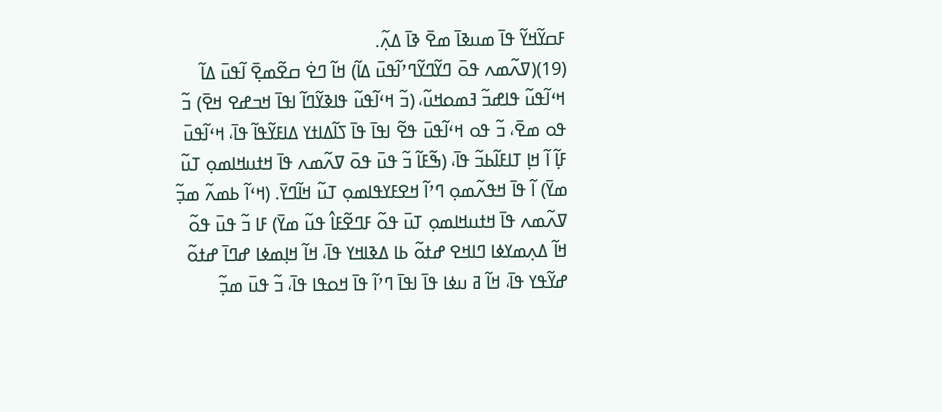ߓߛߌ߬ߞߌ߬ ߟߊ߫ ߘߎߢߊ߫ ߘߐ߫ ߢߊ߫ ߡߍ߲߬.
(19)(ߜߍ߬ߘߍ ߟߋ߫ ߣߌ߬ߣߌ߬ߣߴߊ߬ߟߎ߫ ߡߊ߬) ߞߊ߬ ߣߐ߭ ߛߐ߬ߘߐ߲߫ ߊ߬ߟߎ߫ ߡߊ߬ ߞߵߊ߬ߟߎ߬ ߟߊߝߏ߬ ߔߘߋߞߎ߬، (ߏ߬ ߞߵߊ߬ߟߎ߬ ߟߊߢߌ߬ߣߊ߬ ߊߟߊ߫ ߞߏߝߐ ߞߐ߫) ߏ߬ ߟߋ ߘߐ߫، ߏ߬ ߟߋ ߞߵߊ߬ߟߎ߫ ߟߐ߬ ߊߟߊ߫ ߟߊ߫ ߖߊ߬ߡߊߙߌ ߡߊߓߌ߬ߟߊ߬ ߟߊ߫، ߞߵߊ߬ߟߎ߫ ߓߊ߲߬ ߊ߬ ߞߊ߲ ߠߊߓߊ߬ߕߏ߬ ߟߊ߫، (ߒ߬ߓߊ߬ ߏ߬ ߟߎ߫ ߟߋ߫ ߜߍ߬ߘߍ ߟߊ߫ ߞߙߎߞߊߘߋ߲ ߠߎ߬ ߘߌ߫) ߊ߬ ߟߊ߫ ߞߟߍ߬ߘߋ߲ ߣߴߊ߬ ߞߐߓߌߟߊߘߋ߲ ߠߎ߬ ߞߊ߬ߣߌ߫. (ߞߵߊ߬ ߕߘߍ߬ ߘߏ߲߬ ߜߍ߬ߘߍ ߟߊ߫ ߞߙߎߞߊߘߋ߲ ߠߎ߫ ߟߋ߬ ߓߣߐ߬ߓߊ߮ ߟߎ߬ ߘߌ߫) ߓߊ ߏ߬ ߟߎ߫ ߟߋ߬ ߞߊ߬ ߡߍ߲ߘߌߦߊ ߣߊߞߐ ߝߙߋ߬ ߕߊ ߡߢߊߞߌ ߟߊ߫، ߞߊ߬ ߞߊ߲ߘߦߊ ߝߣߊ߫ ߝߙߋ߬ ߝߌ߬ߟߌ ߟߊ߫، ߞߊ߬ ߥ ߎߦߊ ߟߊ߫ ߊߟߊ߫ ߣߴߊ߬ ߟߊ߫ ߞߋߟߊ ߟߊ߫، ߏ߬ ߟߎ߫ ߘߏ߲߬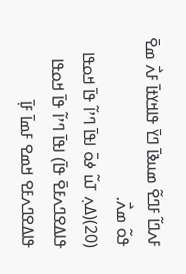ߓߍߣߊ߬ ߓߣߐ߬ ߘߎߢߊ߫ ߣߌ߫ ߟߊߞߌߙߊ߫ ߓߍ߯ ߘߐ߫ ߟߋ߬ ߘߍ߯.
(20)(ߡߍ߲ ߠߎ߬ ߦߋ߫ ߊߟߊ߫ ߣߴߊ߬ ߟߊ߫ ߞߋߟߊ ߟߊߡߐߣߍߓߐ߫ ߟߊ߫) ߊߟߊ߫ ߣߴߊ߬ ߟߊ߫ ߞߋߟߊ ߟߊߡߐߣߍߓߐ ߞߘߐ ߓߘߊ߫ ߓߊ߲߫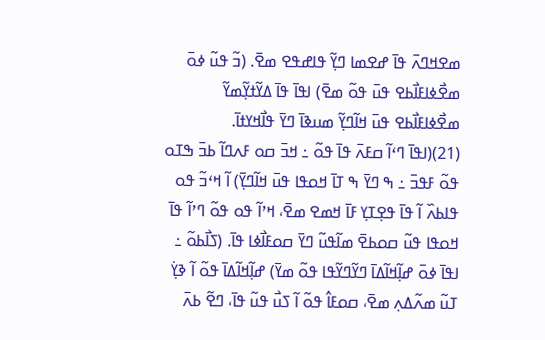ߘߐߞߣߍ߫ ߟߊ߫ ߝߐߘߊ ߣߌ߲߬ ߟߊߝߟߐ ߘߐ߫. (ߏ߬ ߟߎ߬ ߦߋ߫ ߘߐ߯ߦߊߓߊ߯ߕߐ ߟߎ߫ ߟߋ߬ ߘߐ߫) ߊߟߊ߫ ߟߊ߫ ߡߌ߬ߙߌ߲߬ߘߌ߬ ߘߐ߯ߦߊߓߊ߯ߕߐ ߟߎ߫ ߞߊ߬ߣߌ߲߬ ߘߎߢߊ߫ ߣߌ߫ ߟߊ߯ߞߌߙߊ߫.
(21)(ߊߟߊ߫ ߣߵߊ߬ ߛߓߍ߫ ߟߊ߫ ߟߋ߬ ߸ ߞߏ߫ ߛߋ ߓߍߣߊ߬ ߕߏ߫ ߒߠߋ ߟߋ߬ ߓߟߏ߫ ߸ ߒ ߣߌ߫ ߒ ߠߊ߫ ߞߋߟߊ ߟߎ߫ ߞߊ߬ߣߌ߲߫) ߊ߬ ߞߵߏ߬ ߟߋ ߟߊߕߍ߰ ߊ߬ ߟߊ߫ ߟߐ߲ߠߌ߲ ߓߊ߫ ߞߘߐ ߘߐ߫، ߞߴߊ߬ ߟߋ ߟߋ߬ ߣߴߊ߬ ߟߊ߫ ߞߋߟߊ ߟߎ߬ ߛߋߕߐ߫ ߘߊ߬ߟߎ߬ ߣߌ߫ ߛߋߓߊ߯ߦߊ ߟߊ߫. (ߖߊ߯ߕߋ߬ ߸ ߊߟߊ߫ ߦߋ߫ ߝߊ߲߬ߞߊ߬ߡߊ߫ ߣߌ߬ߣߌ߬ߟߊ ߟߋ߬ ߘߌ߫) ߝߊ߲߬ߞߊ߬ߡߊ߫ ߟߋ߬ ߊ߬ ߢߌ߲߭ ߠߎ߬ ߘߍ߬ߡߍ߲ ߘߐ߫، ߛߋߓߊ߮ ߟߋ߬ ߊ߬ ߖߎ߯ ߟߎ߬ ߟߊ߫، ߣߐ߬ ߕߍ߫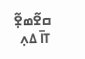ߛߐ߬ߘߐ߲߬ ߠߊ߫ ߡߍ߲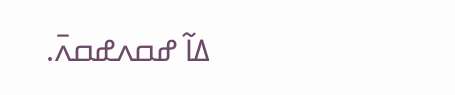ߡߊ߬ ߝߛߍߝߛߍ߫.